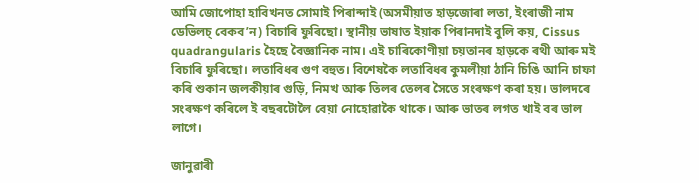আমি জোপোহা হাবিখনত সোমাই পিৰান্দাই (অসমীয়াত হাড়জোৰা লতা, ইংৰাজী নাম ডেভিলচ্ বেকব’ন) বিচাৰি ফুৰিছো। স্থানীয় ভাষাত ইয়াক পিৰানদাই বুলি কয়, Cissus quadrangularis হৈছে বৈজ্ঞানিক নাম। এই চাৰিকোণীয়া চয়তানৰ হাড়কে ৰথী আৰু মই বিচাৰি ফুৰিছো। লতাবিধৰ গুণ বহুত। বিশেষকৈ লতাবিধৰ কুমলীয়া ঠানি চিঙি আনি চাফা কৰি শুকান জলকীয়াৰ গুড়ি, নিমখ আৰু তিলৰ তেলৰ সৈতে সংৰক্ষণ কৰা হয়। ভালদৰে সংৰক্ষণ কৰিলে ই বছৰটোলৈ বেয়া নোহোৱাকৈ থাকে। আৰু ভাতৰ লগত খাই বৰ ভাল লাগে।

জানুৱাৰী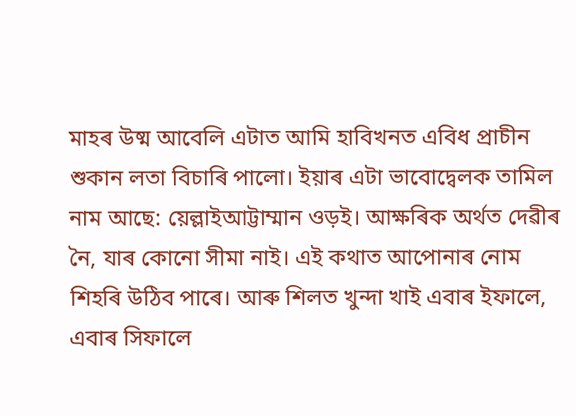মাহৰ উষ্ম আবেলি এটাত আমি হাবিখনত এবিধ প্ৰাচীন শুকান লতা বিচাৰি পালো। ইয়াৰ এটা ভাবোদ্বেলক তামিল নাম আছে: য়েল্লাইআট্টাম্মান ওড়ই। আক্ষৰিক অৰ্থত দেৱীৰ নৈ, যাৰ কোনো সীমা নাই। এই কথাত আপোনাৰ নোম শিহৰি উঠিব পাৰে। আৰু শিলত খুন্দা খাই এবাৰ ইফালে, এবাৰ সিফালে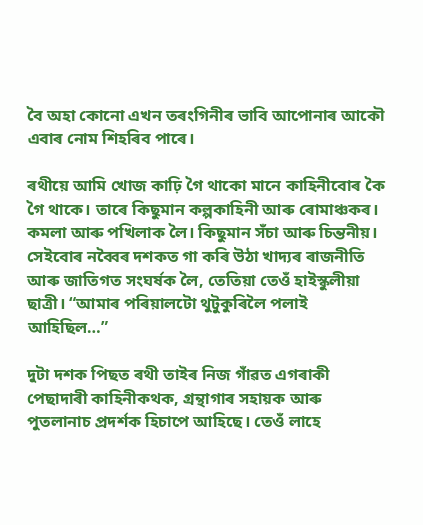বৈ অহা কোনো এখন তৰংগিনীৰ ভাবি আপোনাৰ আকৌ এবাৰ নোম শিহৰিব পাৰে।

ৰথীয়ে আমি খোজ কাঢ়ি গৈ থাকো মানে কাহিনীবোৰ কৈ গৈ থাকে। তাৰে কিছুমান কল্পকাহিনী আৰু ৰোমাঞ্চকৰ। কমলা আৰু পখিলাক লৈ। কিছুমান সঁচা আৰু চিন্তনীয়। সেইবোৰ নব্বৈৰ দশকত গা কৰি উঠা খাদ্যৰ ৰাজনীতি আৰু জাতিগত সংঘৰ্ষক লৈ, তেতিয়া তেওঁ হাইস্কুলীয়া ছাত্ৰী। “আমাৰ পৰিয়ালটো থুটুকুৰিলৈ পলাই আহিছিল…”

দুটা দশক পিছত ৰথী তাইৰ নিজ গাঁৱত এগৰাকী পেছাদাৰী কাহিনীকথক, গ্ৰন্থাগাৰ সহায়ক আৰু পুতলানাচ প্ৰদৰ্শক হিচাপে আহিছে। তেওঁ লাহে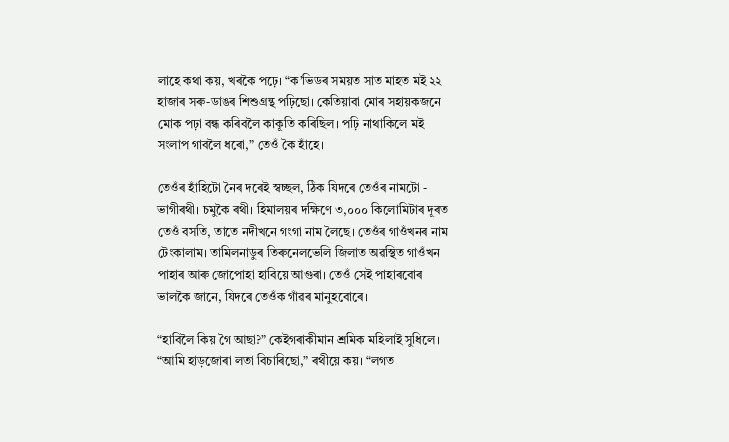লাহে কথা কয়, খৰকৈ পঢ়ে। “ক’ভিডৰ সময়ত সাত মাহত মই ২২ হাজাৰ সৰু-ডাঙৰ শিশুগ্ৰন্থ পঢ়িছো। কেতিয়াবা মোৰ সহায়কজনে মোক পঢ়া বন্ধ কৰিবলৈ কাকূতি কৰিছিল। পঢ়ি নাথাকিলে মই সংলাপ গাবলৈ ধৰো,” তেওঁ কৈ হাঁহে।

তেওঁৰ হাঁহিটো নৈৰ দৰেই স্বচ্ছল, ঠিক যিদৰে তেওঁৰ নামটো - ভাগীৰথী। চমুকৈ ৰথী। হিমালয়ৰ দক্ষিণে ৩,০০০ কিলোমিটাৰ দূৰত তেওঁ বসতি, তাতে নদীখনে গংগা নাম লৈছে। তেওঁৰ গাওঁখনৰ নাম টেংকালাম। তামিলনাডুৰ তিৰুনেলভেলি জিলাত অৱস্থিত গাওঁখন পাহাৰ আৰু জোপোহা হাবিয়ে আগুৰা। তেওঁ সেই পাহাৰবোৰ ভালকৈ জানে, যিদৰে তেওঁক গাঁৱৰ মানুহবোৰে।

“হাবিলৈ কিয় গৈ আছা?” কেইগৰাকীমান শ্ৰমিক মহিলাই সুধিলে। “আমি হাড়জোৰা লতা বিচাৰিছো,” ৰথীয়ে কয়। “লগত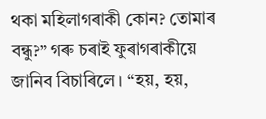থকা মহিলাগৰাকী কোন? তোমাৰ বন্ধু?” গৰু চৰাই ফুৰাগৰাকীয়ে জানিব বিচাৰিলে। “হয়, হয়,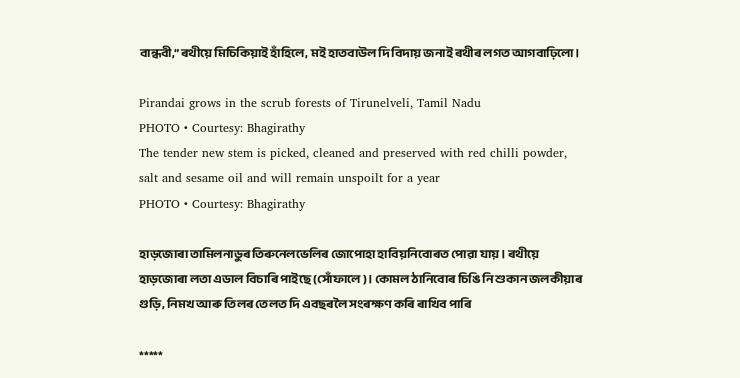বান্ধবী,” ৰথীয়ে মিচিকিয়াই হাঁহিলে, মই হাতবাউল দি বিদায় জনাই ৰথীৰ লগত আগবাঢ়িলো।

Pirandai grows in the scrub forests of Tirunelveli, Tamil Nadu
PHOTO • Courtesy: Bhagirathy
The tender new stem is picked, cleaned and preserved with red chilli powder, salt and sesame oil and will remain unspoilt for a year
PHOTO • Courtesy: Bhagirathy

হাড়জোৰা তামিলনাডুৰ তিৰুনেলভেলিৰ জোপোহা হাবিয়নিবোৰত পোৱা যায়। ৰথীয়ে হাড়জোৰা লতা এডাল বিচাৰি পাইছে (সোঁফালে)। কোমল ঠানিবোৰ চিঙি নি শুকান জলকীয়াৰ গুড়ি, নিমখ আৰু তিলৰ তেলত দি এবছৰলৈ সংৰক্ষণ কৰি ৰাখিব পাৰি

*****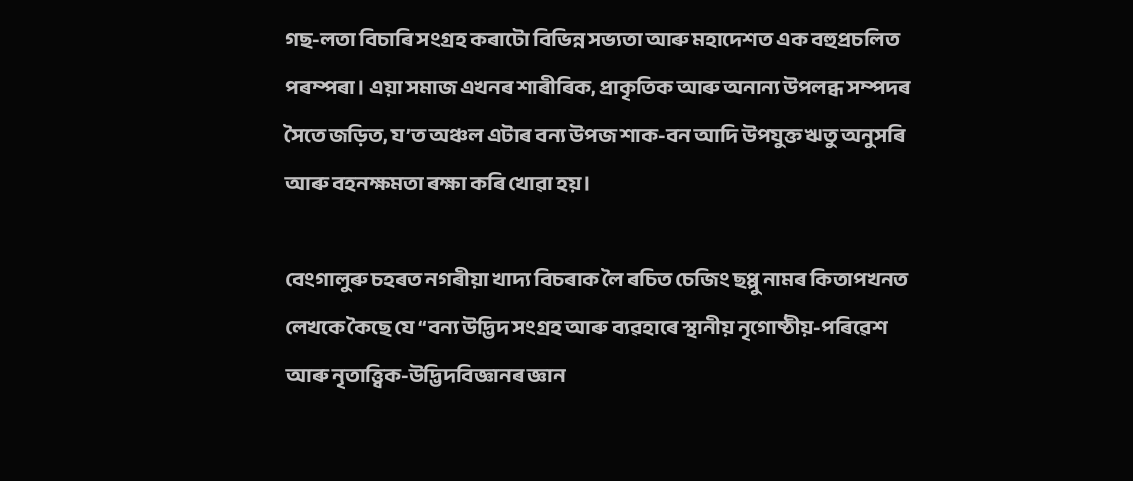গছ-লতা বিচাৰি সংগ্ৰহ কৰাটো বিভিন্ন সভ্যতা আৰু মহাদেশত এক বহুপ্ৰচলিত পৰম্পৰা। এয়া সমাজ এখনৰ শাৰীৰিক, প্ৰাকৃতিক আৰু অনান্য উপলব্ধ সম্পদৰ সৈতে জড়িত, য’ত অঞ্চল এটাৰ বন্য উপজ শাক-বন আদি উপযুক্ত ঋতু অনুসৰি আৰু বহনক্ষমতা ৰক্ষা কৰি খোৱা হয়।

বেংগালুৰু চহৰত নগৰীয়া খাদ্য বিচৰাক লৈ ৰচিত চেজিং ছপ্পু নামৰ কিতাপখনত লেখকে কৈছে যে “বন্য উদ্ভিদ সংগ্ৰহ আৰু ব্যৱহাৰে স্থানীয় নৃগোষ্ঠীয়-পৰিৱেশ আৰু নৃতাত্ত্বিক-উদ্ভিদবিজ্ঞানৰ জ্ঞান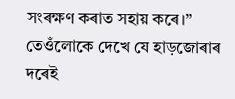সংৰক্ষণ কৰাত সহায় কৰে।” তেওঁলোকে দেখে যে হাড়জোৰাৰ দৰেই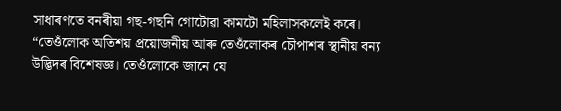সাধাৰণতে বনৰীয়া গছ-গছনি গোটোৱা কামটো মহিলাসকলেই কৰে। “তেওঁলোক অতিশয় প্ৰয়োজনীয় আৰু তেওঁলোকৰ চৌপাশৰ স্থানীয় বন্য উদ্ভিদৰ বিশেষজ্ঞ। তেওঁলোকে জানে যে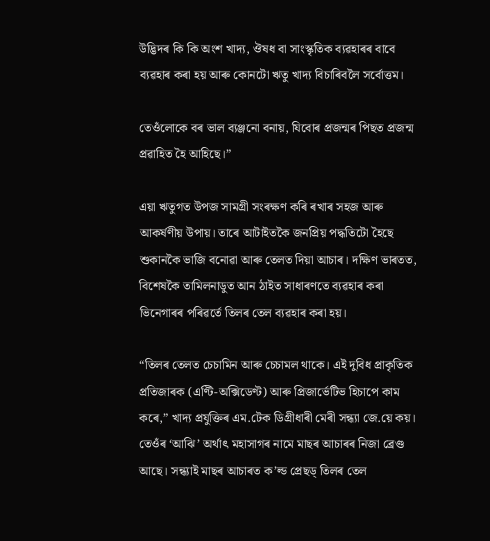উদ্ভিদৰ কি কি অংশ খাদ্য, ঔষধ বা সাংস্কৃতিক ব্যৱহাৰৰ বাবে ব্যৱহাৰ কৰা হয় আৰু কোনটো ঋতু খাদ্য বিচাৰিবলৈ সৰ্বোত্তম।

তেওঁলোকে বৰ ভাল ব্যঞ্জনো বনায়, যিবোৰ প্ৰজন্মৰ পিছত প্ৰজন্ম প্ৰৱাহিত হৈ আহিছে।”

এয়া ঋতুগত উপজ সামগ্ৰী সংৰক্ষণ কৰি ৰখাৰ সহজ আৰু আকৰ্ষণীয় উপায়। তাৰে আটাইতকৈ জনপ্ৰিয় পদ্ধতিটো হৈছে শুকানকৈ ভাজি বনোৱা আৰু তেলত দিয়া আচাৰ। দক্ষিণ ভাৰতত, বিশেষকৈ তামিলনাডুত আন ঠাইত সাধাৰণতে ব্যৱহাৰ কৰা ভিনেগাৰৰ পৰিৱৰ্তে তিলৰ তেল ব্যৱহাৰ কৰা হয়।

“তিলৰ তেলত চেচামিন আৰু চেচামল থাকে। এই দুবিধ প্ৰাকৃতিক প্ৰতিজাৰক (এণ্টি-অক্সিডেণ্ট) আৰু প্ৰিজাৰ্ভেটিভ হিচাপে কাম কৰে,” খাদ্য প্ৰযুক্তিৰ এম.টেক ডিগ্ৰীধাৰী মেৰী সন্ধ্যা জে.য়ে কয়। তেওঁৰ ‘আঝি’ অৰ্থাৎ মহাসাগৰ নামে মাছৰ আচাৰৰ নিজা ব্ৰেণ্ড আছে। সন্ধ্যাই মাছৰ আচাৰত ক’ল্ড প্ৰেছড্ তিলৰ তেল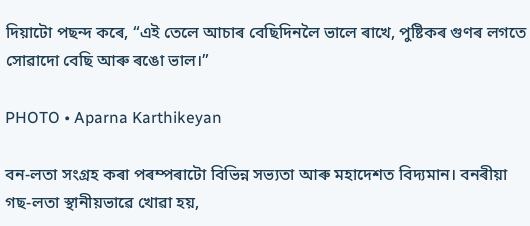দিয়াটো পছন্দ কৰে, “এই তেলে আচাৰ বেছিদিনলৈ ভালে ৰাখে, পুষ্টিকৰ গুণৰ লগতে সোৱাদো বেছি আৰু ৰঙো ভাল।”

PHOTO • Aparna Karthikeyan

বন-লতা সংগ্ৰহ কৰা পৰম্পৰাটো বিভিন্ন সভ্যতা আৰু মহাদেশত বিদ্যমান। বনৰীয়া গছ-লতা স্থানীয়ভাৱে খোৱা হয়,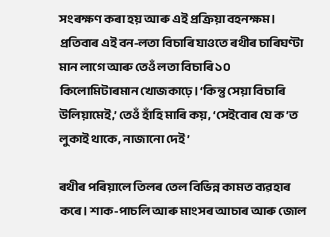সংৰক্ষণ কৰা হয় আৰু এই প্ৰক্ৰিয়া বহনক্ষম। প্ৰতিবাৰ এই বন-লতা বিচাৰি যাওতে ৰথীৰ চাৰিঘণ্টা মান লাগে আৰু তেওঁ লতা বিচাৰি ১০ কিলোমিটাৰমান খোজকাঢ়ে। ‘কিন্তু সেয়া বিচাৰি উলিয়ামেই,’ তেওঁ হাঁহি মাৰি কয়, ‘সেইবোৰ যে ক’ত লুকাই থাকে, নাজানো দেই’

ৰথীৰ পৰিয়ালে তিলৰ তেল বিভিন্ন কামত ব্যৱহাৰ কৰে। শাক-পাচলি আৰু মাংসৰ আচাৰ আৰু জোল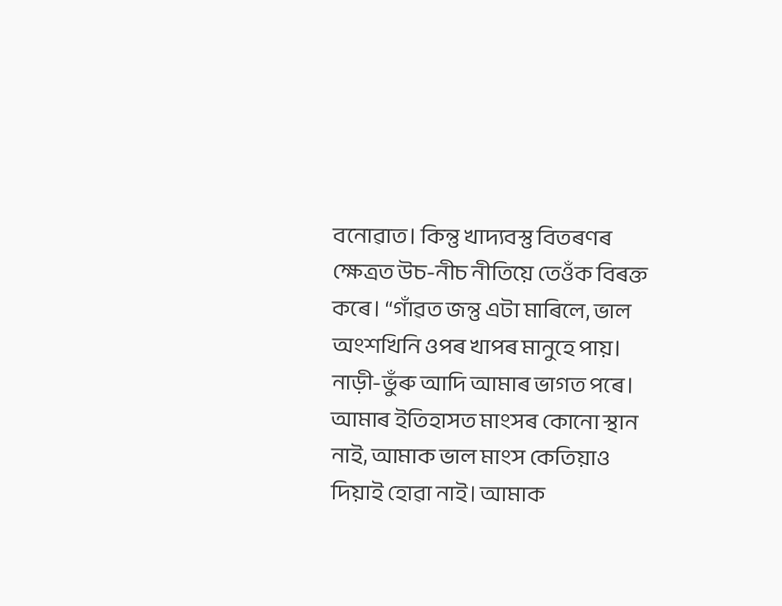বনোৱাত। কিন্তু খাদ্যবস্তু বিতৰণৰ ক্ষেত্ৰত উচ-নীচ নীতিয়ে তেওঁক বিৰক্ত কৰে। “গাঁৱত জন্তু এটা মাৰিলে, ভাল অংশখিনি ওপৰ খাপৰ মানুহে পায়। নাড়ী-ভুঁৰু আদি আমাৰ ভাগত পৰে। আমাৰ ইতিহাসত মাংসৰ কোনো স্থান নাই, আমাক ভাল মাংস কেতিয়াও দিয়াই হোৱা নাই। আমাক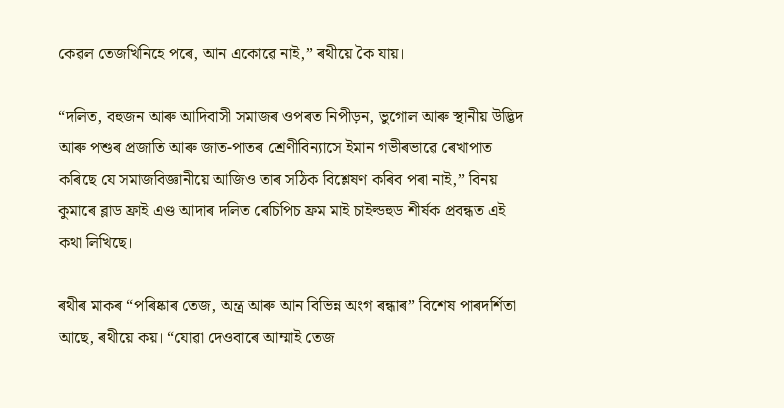কেৱল তেজখিনিহে পৰে, আন একোৱে নাই,” ৰথীয়ে কৈ যায়।

“দলিত, বহুজন আৰু আদিবাসী সমাজৰ ওপৰত নিপীড়ন, ভুগোল আৰু স্থানীয় উদ্ভিদ আৰু পশুৰ প্ৰজাতি আৰু জাত-পাতৰ শ্ৰেণীবিন্যাসে ইমান গভীৰভাৱে ৰেখাপাত কৰিছে যে সমাজবিজ্ঞানীয়ে আজিও তাৰ সঠিক বিশ্লেষণ কৰিব পৰা নাই,” বিনয় কুমাৰে ব্লাড ফ্ৰাই এণ্ড আদাৰ দলিত ৰেচিপিচ ফ্ৰম মাই চাইল্ডহুড শীৰ্ষক প্ৰবন্ধত এই কথা লিখিছে।

ৰথীৰ মাকৰ “পৰিষ্কাৰ তেজ, অন্ত্ৰ আৰু আন বিভিন্ন অংগ ৰন্ধাৰ” বিশেষ পাৰদৰ্শিতা আছে, ৰথীয়ে কয়। “যোৱা দেওবাৰে আম্মাই তেজ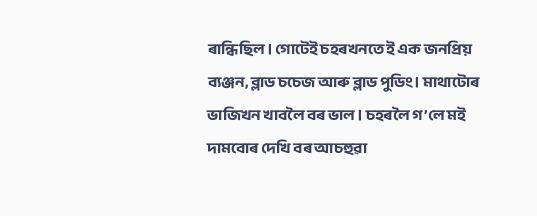ৰান্ধিছিল। গোটেই চহৰখনতে ই এক জনপ্ৰিয় ব্যঞ্জন, ব্লাড চচেজ আৰু ব্লাড পুডিং। মাথাটোৰ ভাজিখন খাবলৈ বৰ ভাল। চহৰলৈ গ’লে মই দামবোৰ দেখি বৰ আচহুৱা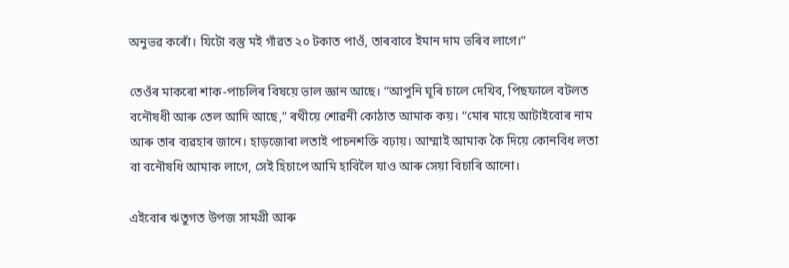অনুভৱ কৰোঁ। যিটো বস্তু মই গাঁৱত ২০ টকাত পাওঁ, তাৰবাবে ইমান দাম ভৰিব লাগে।”

তেওঁৰ মাকৰো শাক-পাচলিৰ বিষয়ে ভাল জ্ঞান আছে। “আপুনি ঘূৰি চালে দেখিব, পিছফালে বটলত বনৌষধী আৰু তেল আদি আছে,” ৰথীয়ে শোৱনী কোঠাত আমাক কয়। “মোৰ মায়ে আটাইবোৰ নাম আৰু তাৰ ব্যৱহাৰ জানে। হাড়জোৰা লতাই পাচনশক্তি বঢ়ায়। আম্মাই আমাক কৈ দিয়ে কোনবিধ লতা বা বনৌষধি আমাক লাগে, সেই হিচাপে আমি হাবিলৈ যাও আৰু সেয়া বিচাৰি আনো।

এইবোৰ ঋতুগত উপজ সামগ্ৰী আৰু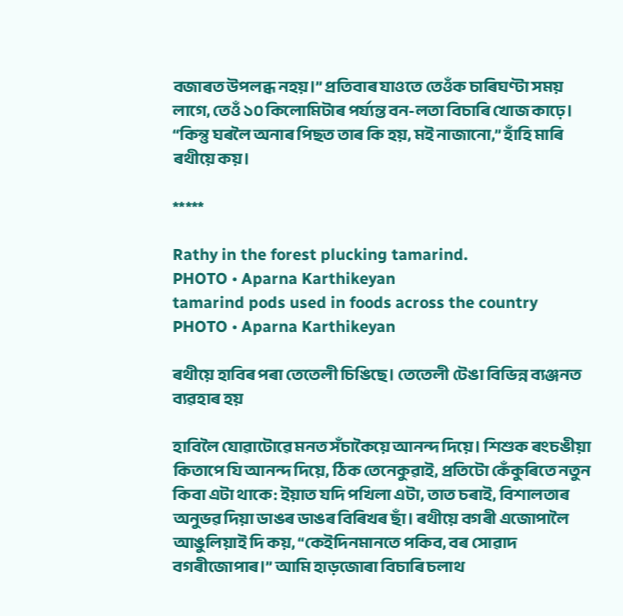বজাৰত উপলব্ধ নহয়।” প্ৰতিবাৰ যাওতে তেওঁক চাৰিঘণ্টা সময় লাগে, তেওঁ ১০ কিলোমিটাৰ পৰ্য্যন্ত বন-লতা বিচাৰি খোজ কাঢ়ে। “কিন্তু ঘৰলৈ অনাৰ পিছত তাৰ কি হয়, মই নাজানো,” হাঁহি মাৰি ৰথীয়ে কয়।

*****

Rathy in the forest plucking tamarind.
PHOTO • Aparna Karthikeyan
tamarind pods used in foods across the country
PHOTO • Aparna Karthikeyan

ৰথীয়ে হাবিৰ পৰা তেতেলী চিঙিছে। তেতেলী টেঙা বিভিন্ন ব্যঞ্জনত ব্যৱহাৰ হয়

হাবিলৈ যোৱাটোৱে মনত সঁচাকৈয়ে আনন্দ দিয়ে। শিশুক ৰংচঙীয়া কিতাপে যি আনন্দ দিয়ে, ঠিক তেনেকুৱাই, প্ৰতিটো কেঁকুৰিতে নতুন কিবা এটা থাকে: ইয়াত যদি পখিলা এটা, তাত চৰাই, বিশালতাৰ অনুভৱ দিয়া ডাঙৰ ডাঙৰ বিৰিখৰ ছাঁ। ৰথীয়ে বগৰী এজোপালৈ আঙুলিয়াই দি কয়, “কেইদিনমানতে পকিব, বৰ সোৱাদ বগৰীজোপাৰ।” আমি হাড়জোৰা বিচাৰি চলাথ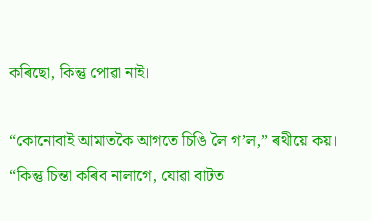কৰিছো, কিন্তু পোৱা নাই।

“কোনোবাই আমাতকৈ আগতে চিঙি লৈ গ’ল,” ৰথীয়ে কয়। “কিন্তু চিন্তা কৰিব নালাগে, যোৱা বাটত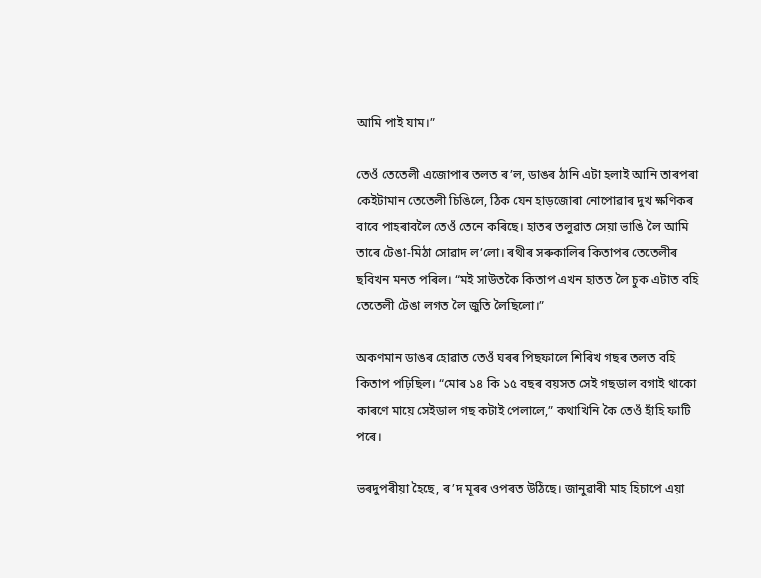আমি পাই যাম।”

তেওঁ তেতেলী এজোপাৰ তলত ৰ’ল, ডাঙৰ ঠানি এটা হলাই আনি তাৰপৰা কেইটামান তেতেলী চিঙিলে, ঠিক যেন হাড়জোৰা নোপোৱাৰ দুখ ক্ষণিকৰ বাবে পাহৰাবলৈ তেওঁ তেনে কৰিছে। হাতৰ তলুৱাত সেয়া ভাঙি লৈ আমি তাৰে টেঙা-মিঠা সোৱাদ ল’লো। ৰথীৰ সৰুকালিৰ কিতাপৰ তেতেলীৰ ছবিখন মনত পৰিল। “মই সাউতকৈ কিতাপ এখন হাতত লৈ চুক এটাত বহি তেতেলী টেঙা লগত লৈ জুতি লৈছিলো।”

অকণমান ডাঙৰ হোৱাত তেওঁ ঘৰৰ পিছফালে শিৰিখ গছৰ তলত বহি কিতাপ পঢ়িছিল। “মোৰ ১৪ কি ১৫ বছৰ বয়সত সেই গছডাল বগাই থাকো কাৰণে মায়ে সেইডাল গছ কটাই পেলালে,” কথাখিনি কৈ তেওঁ হাঁহি ফাটি পৰে।

ভৰদুপৰীয়া হৈছে, ৰ’দ মূৰৰ ওপৰত উঠিছে। জানুৱাৰী মাহ হিচাপে এয়া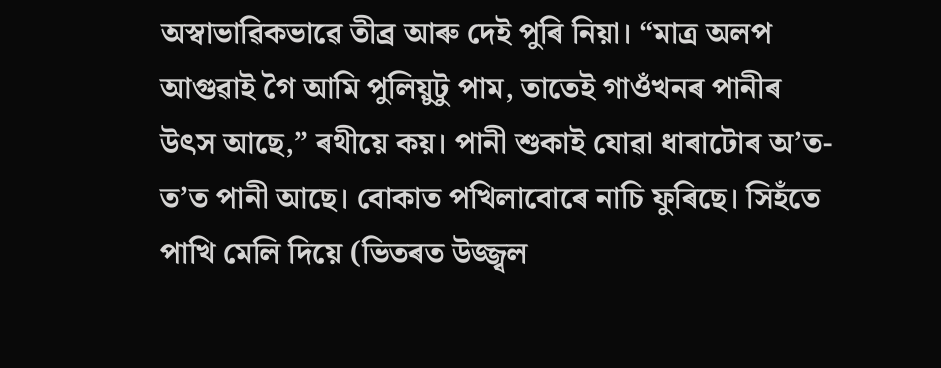অস্বাভাৱিকভাৱে তীব্ৰ আৰু দেই পুৰি নিয়া। “মাত্ৰ অলপ আগুৱাই গৈ আমি পুলিয়ুটু পাম, তাতেই গাওঁখনৰ পানীৰ উৎস আছে,” ৰথীয়ে কয়। পানী শুকাই যোৱা ধাৰাটোৰ অ’ত-ত’ত পানী আছে। বোকাত পখিলাবোৰে নাচি ফুৰিছে। সিহঁতে পাখি মেলি দিয়ে (ভিতৰত উজ্জ্বল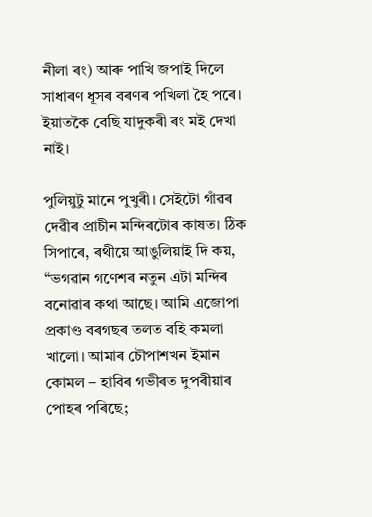নীলা ৰং) আৰু পাখি জপাই দিলে সাধাৰণ ধূসৰ বৰণৰ পখিলা হৈ পৰে। ইয়াতকৈ বেছি যাদুকৰী ৰং মই দেখা নাই।

পুলিয়ুটু মানে পুখুৰী। সেইটো গাঁৱৰ দেৱীৰ প্ৰাচীন মন্দিৰটোৰ কাষত। ঠিক সিপাৰে, ৰথীয়ে আঙুলিয়াই দি কয়, “ভগৱান গণেশৰ নতুন এটা মন্দিৰ বনোৱাৰ কথা আছে। আমি এজোপা প্ৰকাণ্ড বৰগছৰ তলত বহি কমলা খালো। আমাৰ চৌপাশখন ইমান কোমল – হাবিৰ গভীৰত দুপৰীয়াৰ পোহৰ পৰিছে;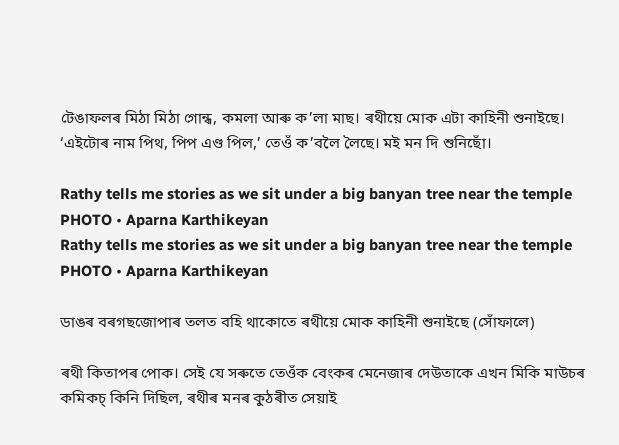টেঙাফলৰ মিঠা মিঠা গোন্ধ, কমলা আৰু ক’লা মাছ। ৰথীয়ে মোক এটা কাহিনী শুনাইছে। ‘এইটোৰ নাম পিথ, পিপ এণ্ড পিল,’ তেওঁ ক’বলৈ লৈছে। মই মন দি শুনিছোঁ।

Rathy tells me stories as we sit under a big banyan tree near the temple
PHOTO • Aparna Karthikeyan
Rathy tells me stories as we sit under a big banyan tree near the temple
PHOTO • Aparna Karthikeyan

ডাঙৰ বৰগছজোপাৰ তলত বহি থাকোতে ৰথীয়ে মোক কাহিনী শুনাইছে (সোঁফালে)

ৰথী কিতাপৰ পোক। সেই যে সৰুতে তেওঁক বেংকৰ মেনেজাৰ দেউতাকে এখন মিকি মাউচৰ কমিকচ্ কিনি দিছিল, ৰথীৰ মনৰ কুঠৰীত সেয়াই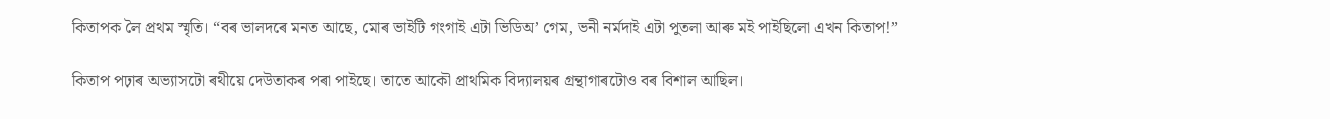কিতাপক লৈ প্ৰথম স্মৃতি। “বৰ ভালদৰে মনত আছে, মোৰ ভাইটি গংগাই এটা ভিডিঅ’ গেম, ভনী নৰ্মদাই এটা পুতলা আৰু মই পাইছিলো এখন কিতাপ!”

কিতাপ পঢ়াৰ অভ্যাসটো ৰথীয়ে দেউতাকৰ পৰা পাইছে। তাতে আকৌ প্ৰাথমিক বিদ্যালয়ৰ গ্ৰন্থাগাৰটোও বৰ বিশাল আছিল।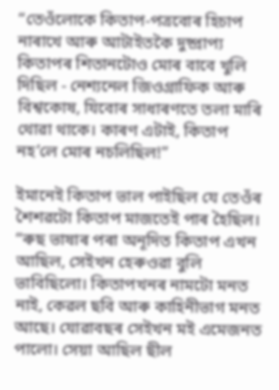“তেওঁলোকে কিতাপ-পত্ৰবোৰ হিচাপ নাৰাখে আৰু আটাইতকৈ দুষ্প্ৰাপ্য কিতাপৰ শিতানটোও মোৰ বাবে খুলি দিছিল - নেশ্যনেল জিওগ্ৰাফিক আৰু বিশ্বকোষ, যিবোৰ সাধাৰণতে তলা মাৰি থোৱা থাকে। কাৰণ এটাই, কিতাপ নহ’লে মোৰ নচলিছিল!”

ইমানেই কিতাপ ভাল পাইছিল যে তেওঁৰ শৈশৱটো কিতাপ মাজতেই পাৰ হৈছিল। “ৰুছ ভাষাৰ পৰা অনূদিত কিতাপ এখন আছিল, সেইখন হেৰুওৱা বুলি ভাবিছিলো। কিতাপখনৰ নামটো মনত নাই, কেৱল ছবি আৰু কাহিনীভাগ মনত আছে। যোৱাবছৰ সেইখন মই এমেজনত পালো। সেয়া আছিল ছীল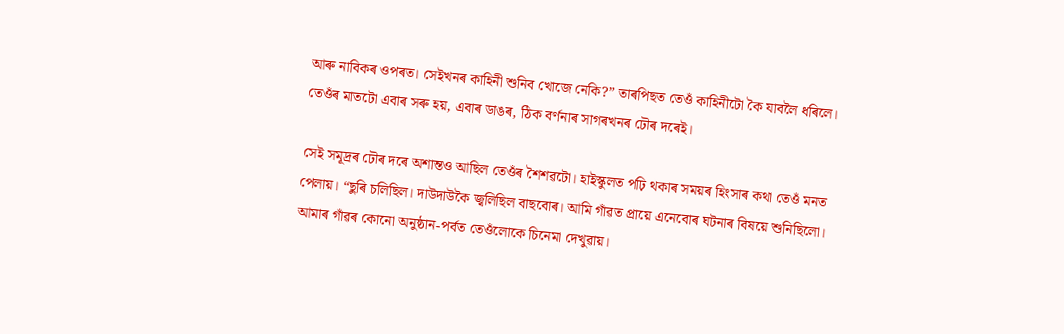আৰু নাবিকৰ ওপৰত। সেইখনৰ কাহিনী শুনিব খোজে নেকি?” তাৰপিছত তেওঁ কাহিনীটো কৈ যাবলৈ ধৰিলে। তেওঁৰ মাতটো এবাৰ সৰু হয়, এবাৰ ডাঙৰ, ঠিক বৰ্ণনাৰ সাগৰখনৰ ঢৌৰ দৰেই।

সেই সমূদ্ৰৰ ঢৌৰ দৰে অশান্তও আছিল তেওঁৰ শৈশৱটো। হাইস্কুলত পঢ়ি থকাৰ সময়ৰ হিংসাৰ কথা তেওঁ মনত পেলায়। “ছুৰি চলিছিল। দাউদাউকৈ জ্বলিছিল বাছবোৰ। আমি গাঁৱত প্ৰায়ে এনেবোৰ ঘটনাৰ বিষয়ে শুনিছিলো। আমাৰ গাঁৱৰ কোনো অনুষ্ঠান-পৰ্বত তেওঁলোকে চিনেমা দেখুৱায়।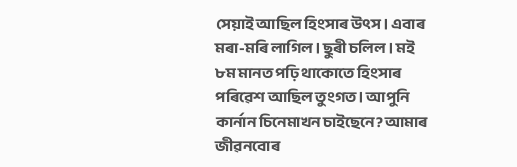সেয়াই আছিল হিংসাৰ উৎস। এবাৰ মৰা-মৰি লাগিল। ছুৰী চলিল। মই ৮ম মানত পঢ়ি থাকোতে হিংসাৰ পৰিৱেশ আছিল তুংগত। আপুনি কাৰ্নান চিনেমাখন চাইছেনে? আমাৰ জীৱনবোৰ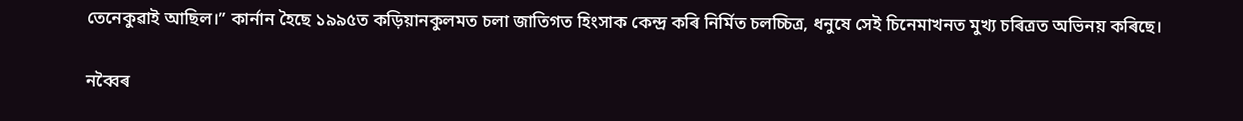তেনেকুৱাই আছিল।” কাৰ্নান হৈছে ১৯৯৫ত কড়িয়ানকুলমত চলা জাতিগত হিংসাক কেন্দ্ৰ কৰি নিৰ্মিত চলচ্চিত্ৰ, ধনুষে সেই চিনেমাখনত মুখ্য চৰিত্ৰত অভিনয় কৰিছে।

নব্বৈৰ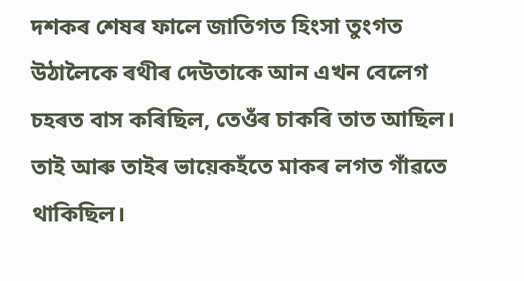দশকৰ শেষৰ ফালে জাতিগত হিংসা তুংগত উঠালৈকে ৰথীৰ দেউতাকে আন এখন বেলেগ চহৰত বাস কৰিছিল, তেওঁৰ চাকৰি তাত আছিল। তাই আৰু তাইৰ ভায়েকহঁতে মাকৰ লগত গাঁৱতে থাকিছিল।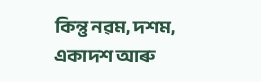কিন্তু নৱম, দশম, একাদশ আৰু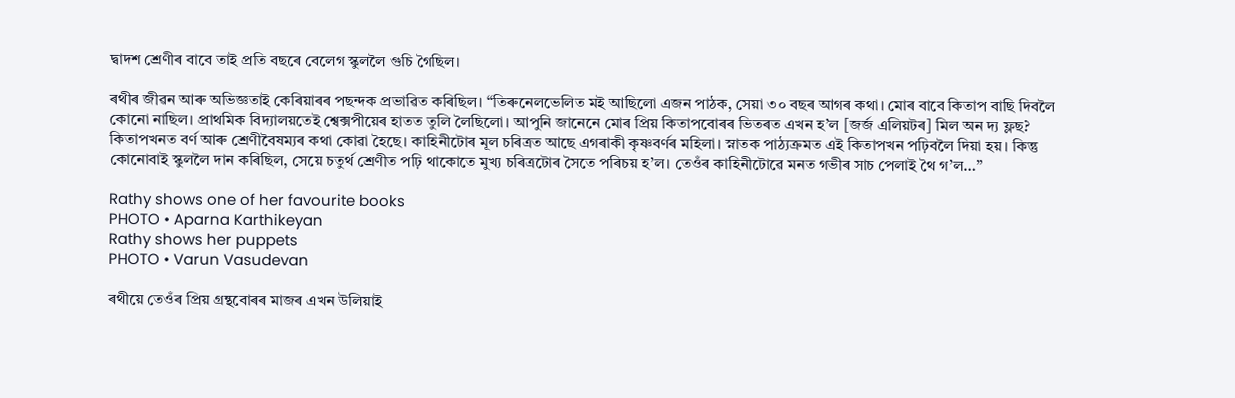দ্বাদশ শ্ৰেণীৰ বাবে তাই প্ৰতি বছৰে বেলেগ স্কুললৈ গুচি গৈছিল।

ৰথীৰ জীৱন আৰু অভিজ্ঞতাই কেৰিয়াৰৰ পছন্দক প্ৰভাৱিত কৰিছিল। “তিৰুনেলভেলিত মই আছিলো এজন পাঠক, সেয়া ৩০ বছৰ আগৰ কথা। মোৰ বাবে কিতাপ বাছি দিবলৈ কোনো নাছিল। প্ৰাথমিক বিদ্যালয়তেই শ্বেক্সপীয়েৰ হাতত তুলি লৈছিলো। আপুনি জানেনে মোৰ প্ৰিয় কিতাপবোৰৰ ভিতৰত এখন হ’ল [জৰ্জ এলিয়টৰ] মিল অন দ্য ফ্লছ? কিতাপখনত বৰ্ণ আৰু শ্ৰেণীবৈষম্যৰ কথা কোৱা হৈছে। কাহিনীটোৰ মূল চৰিত্ৰত আছে এগৰাকী কৃষ্ণবৰ্ণৰ মহিলা। স্নাতক পাঠ্যক্ৰমত এই কিতাপখন পঢ়িবলৈ দিয়া হয়। কিন্তু কোনোবাই স্কুললৈ দান কৰিছিল, সেয়ে চতুৰ্থ শ্ৰেণীত পঢ়ি থাকোতে মুখ্য চৰিত্ৰটোৰ সৈতে পৰিচয় হ’ল। তেওঁৰ কাহিনীটোৱে মনত গভীৰ সাচ পেলাই থৈ গ’ল…”

Rathy shows one of her favourite books
PHOTO • Aparna Karthikeyan
Rathy shows her puppets
PHOTO • Varun Vasudevan

ৰথীয়ে তেওঁৰ প্ৰিয় গ্ৰন্থবোৰৰ মাজৰ এখন উলিয়াই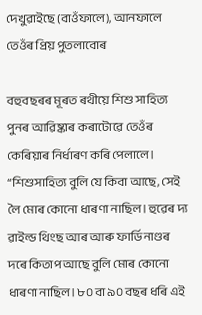দেখুৱাইছে (বাওঁফালে), আনফালে তেওঁৰ প্ৰিয় পুতলাবোৰ

বহুবছৰৰ মূৰত ৰথীয়ে শিশু সাহিত্য পুনৰ আৱিষ্কাৰ কৰাটোৱে তেওঁৰ কেৰিয়াৰ নিৰ্ধাৰণ কৰি পেলালে। “শিশুসাহিত্য বুলি যে কিবা আছে, সেই লৈ মোৰ কোনো ধাৰণা নাছিল। হুৱেৰ দ্য ৱাইল্ড থিংছ আৰ আৰু ফাৰ্ডিনাণ্ডৰ দৰে কিতাপ আছে বুলি মোৰ কোনো ধাৰণা নাছিল। ৮০ বা ৯০ বছৰ ধৰি এই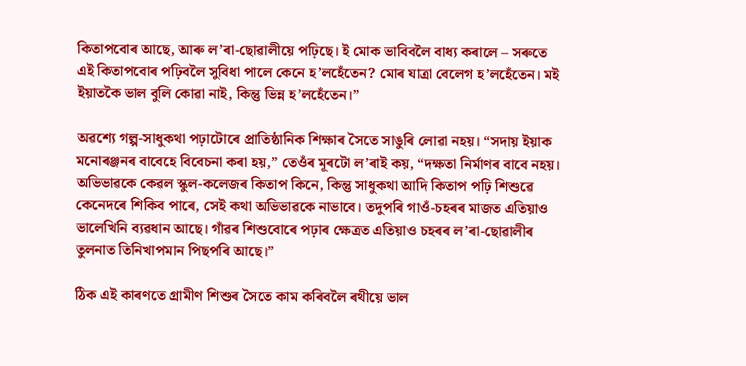কিতাপবোৰ আছে, আৰু ল’ৰা-ছোৱালীয়ে পঢ়িছে। ই মোক ভাবিবলৈ বাধ্য কৰালে – সৰুতে এই কিতাপবোৰ পঢ়িবলৈ সুবিধা পালে কেনে হ’লহেঁতেন? মোৰ যাত্ৰা বেলেগ হ’লহেঁতেন। মই ইয়াতকৈ ভাল বুলি কোৱা নাই, কিন্তু ভিন্ন হ’লহেঁতেন।”

অৱশ্যে গল্প-সাধুকথা পঢ়াটোৰে প্ৰাতিষ্ঠানিক শিক্ষাৰ সৈতে সাঙুৰি লোৱা নহয়। “সদায় ইয়াক মনোৰঞ্জনৰ বাবেহে বিবেচনা কৰা হয়,” তেওঁৰ মূৰটো ল’ৰাই কয়, “দক্ষতা নিৰ্মাণৰ বাবে নহয়। অভিভাৱকে কেৱল স্কুল-কলেজৰ কিতাপ কিনে, কিন্তু সাধুকথা আদি কিতাপ পঢ়ি শিশুৱে কেনেদৰে শিকিব পাৰে, সেই কথা অভিভাৱকে নাভাবে। তদুপৰি গাওঁ-চহৰৰ মাজত এতিয়াও ভালেখিনি ব্যৱধান আছে। গাঁৱৰ শিশুবোৰে পঢ়াৰ ক্ষেত্ৰত এতিয়াও চহৰৰ ল’ৰা-ছোৱালীৰ তুলনাত তিনিখাপমান পিছপৰি আছে।”

ঠিক এই কাৰণতে গ্ৰামীণ শিশুৰ সৈতে কাম কৰিবলৈ ৰথীয়ে ভাল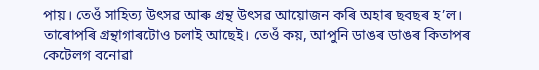পায়। তেওঁ সাহিত্য উৎসৱ আৰু গ্ৰন্থ উৎসৱ আয়োজন কৰি অহাৰ ছবছৰ হ’ল। তাৰোপৰি গ্ৰন্থাগাৰটোও চলাই আছেই। তেওঁ কয়, আপুনি ডাঙৰ ডাঙৰ কিতাপৰ কেটেলগ বনোৱা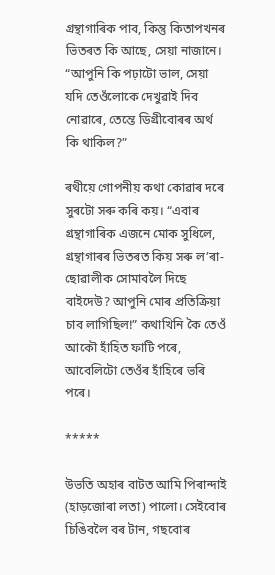গ্ৰন্থাগাৰিক পাব, কিন্তু কিতাপখনৰ ভিতৰত কি আছে, সেয়া নাজানে। “আপুনি কি পঢ়াটো ভাল, সেয়া যদি তেওঁলোকে দেখুৱাই দিব নোৱাৰে, তেন্তে ডিগ্ৰীবোৰৰ অৰ্থ কি থাকিল?”

ৰথীয়ে গোপনীয় কথা কোৱাৰ দৰে সুৰটো সৰু কৰি কয়। “এবাৰ গ্ৰন্থাগাৰিক এজনে মোক সুধিলে, গ্ৰন্থাগাৰৰ ভিতৰত কিয় সৰু ল’ৰা-ছোৱালীক সোমাবলৈ দিছে বাইদেউ? আপুনি মোৰ প্ৰতিক্ৰিয়া চাব লাগিছিল!” কথাখিনি কৈ তেওঁ আকৌ হাঁহিত ফাটি পৰে, আবেলিটো তেওঁৰ হাঁহিৰে ভৰি পৰে।

*****

উভতি অহাৰ বাটত আমি পিৰান্দাই (হাড়জোৰা লতা) পালো। সেইবোৰ চিঙিবলৈ বৰ টান, গছবোৰ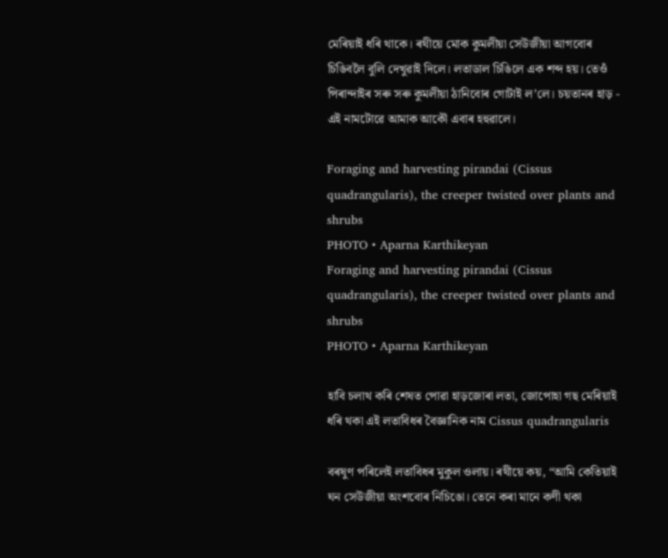মেৰিয়াই ধৰি থাকে। ৰথীয়ে মোক কুমলীয়া সেউজীয়া আগবোৰ চিঙিবলৈ বুলি দেখুৱাই দিলে। লতাডাল চিঙিলে এক শব্দ হয়। তেওঁ পিৰান্দাইৰ সৰু সৰু কুমলীয়া ঠানিবোৰ গোটাই ল’লে। চয়তানৰ হাড় - এই নামটোৱে আমাক আকৌ এবাৰ হহুৱালে।

Foraging and harvesting pirandai (Cissus quadrangularis), the creeper twisted over plants and shrubs
PHOTO • Aparna Karthikeyan
Foraging and harvesting pirandai (Cissus quadrangularis), the creeper twisted over plants and shrubs
PHOTO • Aparna Karthikeyan

হাবি চলাথ কৰি শেষত পোৱা হাড়জোৰা লতা, জোপোহা গছ মেৰিয়াই ধৰি থকা এই লতাবিধৰ বৈজ্ঞানিক নাম Cissus quadrangularis

বৰষুণ পৰিলেই লতাবিধৰ মুকুল ওলায়। ৰথীয়ে কয়, “আমি কেতিয়াই ঘন সেউজীয়া অংশবোৰ নিচিঙো। তেনে কৰা মানে কণী থকা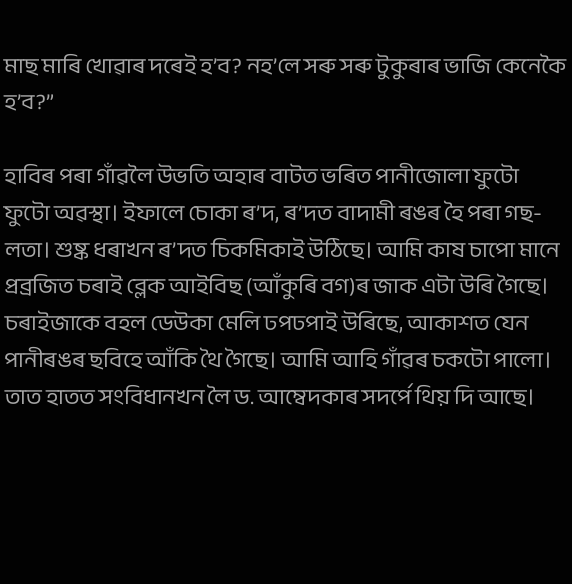মাছ মাৰি খোৱাৰ দৰেই হ’ব? নহ’লে সৰু সৰু টুকুৰাৰ ভাজি কেনেকৈ হ’ব?”

হাবিৰ পৰা গাঁৱলৈ উভতি অহাৰ বাটত ভৰিত পানীজোলা ফুটো ফুটো অৱস্থা। ইফালে চোকা ৰ’দ, ৰ’দত বাদামী ৰঙৰ হৈ পৰা গছ-লতা। শুষ্ক ধৰাখন ৰ’দত চিকমিকাই উঠিছে। আমি কাষ চাপো মানে প্ৰব্ৰজিত চৰাই ব্লেক আইবিছ (আঁকুৰি বগ)ৰ জাক এটা উৰি গৈছে। চৰাইজাকে বহল ডেউকা মেলি ঢপঢপাই উৰিছে, আকাশত যেন পানীৰঙৰ ছবিহে আঁকি থৈ গৈছে। আমি আহি গাঁৱৰ চকটো পালো। তাত হাতত সংবিধানখন লৈ ড. আম্বেদকাৰ সদৰ্পে থিয় দি আছে।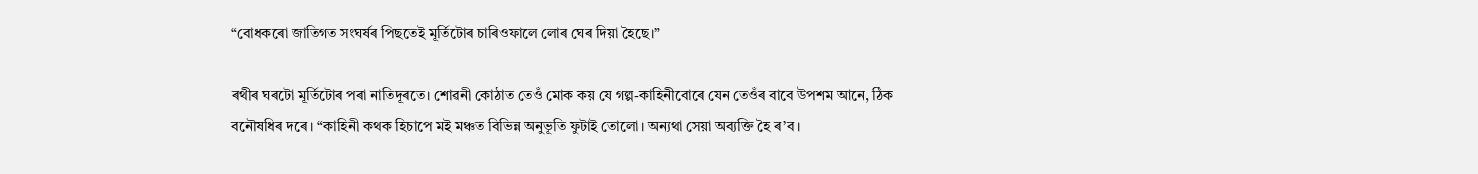“বোধকৰো জাতিগত সংঘৰ্ষৰ পিছতেই মূৰ্তিটোৰ চাৰিওফালে লোৰ ঘেৰ দিয়া হৈছে।”

ৰথীৰ ঘৰটো মূৰ্তিটোৰ পৰা নাতিদূৰতে। শোৱনী কোঠাত তেওঁ মোক কয় যে গল্প-কাহিনীবোৰে যেন তেওঁৰ বাবে উপশম আনে, ঠিক বনৌষধিৰ দৰে। “কাহিনী কথক হিচাপে মই মঞ্চত বিভিন্ন অনুভূতি ফুটাই তোলো। অন্যথা সেয়া অব্যক্তি হৈ ৰ’ব।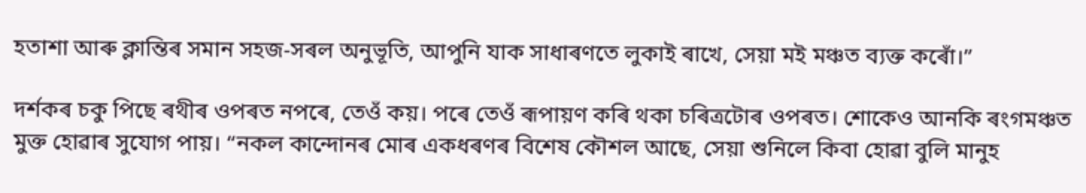হতাশা আৰু ক্লান্তিৰ সমান সহজ-সৰল অনুভূতি, আপুনি যাক সাধাৰণতে লুকাই ৰাখে, সেয়া মই মঞ্চত ব্যক্ত কৰোঁ।”

দৰ্শকৰ চকু পিছে ৰথীৰ ওপৰত নপৰে, তেওঁ কয়। পৰে তেওঁ ৰূপায়ণ কৰি থকা চৰিত্ৰটোৰ ওপৰত। শোকেও আনকি ৰংগমঞ্চত মুক্ত হোৱাৰ সুযোগ পায়। “নকল কান্দোনৰ মোৰ একধৰণৰ বিশেষ কৌশল আছে, সেয়া শুনিলে কিবা হোৱা বুলি মানুহ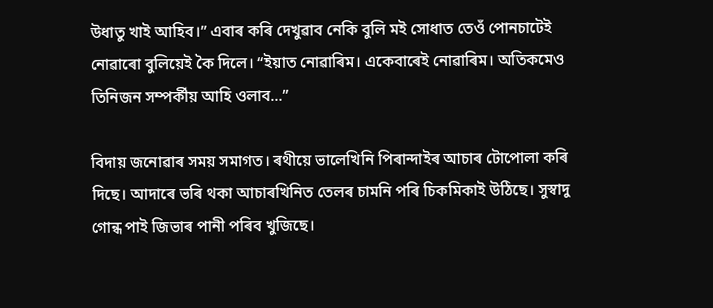উধাতু খাই আহিব।” এবাৰ কৰি দেখুৱাব নেকি বুলি মই সোধাত তেওঁ পোনচাটেই নোৱাৰো বুলিয়েই কৈ দিলে। “ইয়াত নোৱাৰিম। একেবাৰেই নোৱাৰিম। অতিকমেও তিনিজন সম্পৰ্কীয় আহি ওলাব…”

বিদায় জনোৱাৰ সময় সমাগত। ৰথীয়ে ভালেখিনি পিৰান্দাইৰ আচাৰ টোপোলা কৰি দিছে। আদাৰে ভৰি থকা আচাৰখিনিত তেলৰ চামনি পৰি চিকমিকাই উঠিছে। সুস্বাদু গোন্ধ পাই জিভাৰ পানী পৰিব খুজিছে।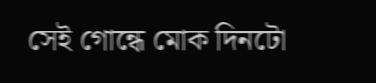সেই গোন্ধে মোক দিনটো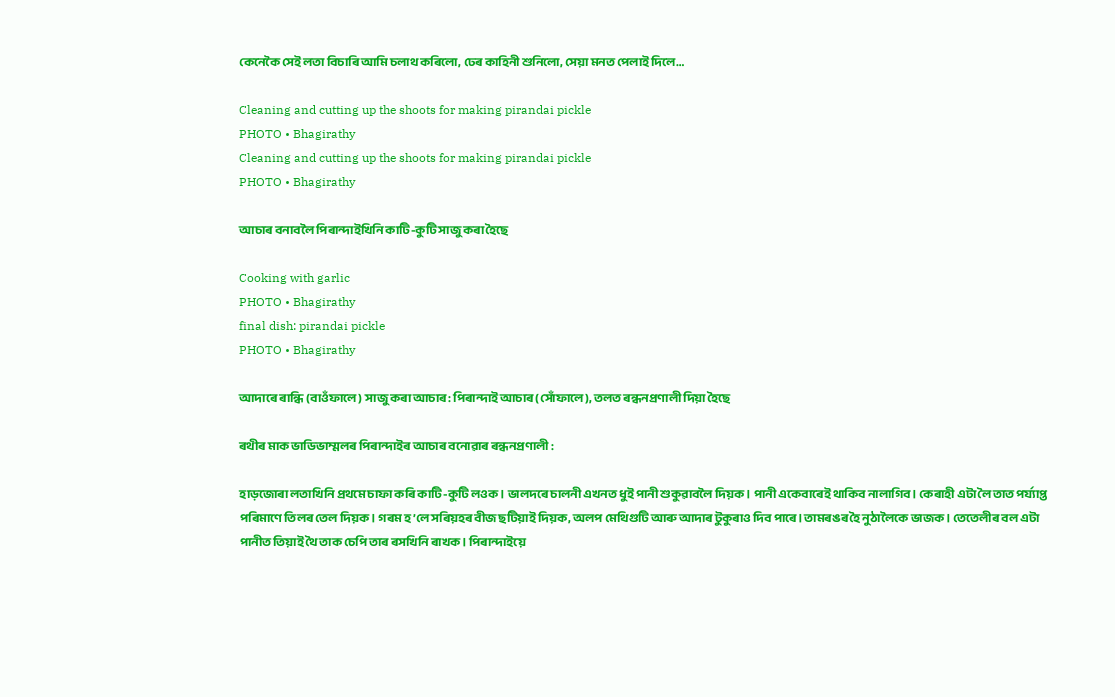কেনেকৈ সেই লতা বিচাৰি আমি চলাথ কৰিলো, ঢেৰ কাহিনী শুনিলো, সেয়া মনত পেলাই দিলে…

Cleaning and cutting up the shoots for making pirandai pickle
PHOTO • Bhagirathy
Cleaning and cutting up the shoots for making pirandai pickle
PHOTO • Bhagirathy

আচাৰ বনাবলৈ পিৰান্দাইখিনি কাটি-কুটি সাজু কৰা হৈছে

Cooking with garlic
PHOTO • Bhagirathy
final dish: pirandai pickle
PHOTO • Bhagirathy

আদাৰে ৰান্ধি (বাওঁফালে) সাজু কৰা আচাৰ: পিৰান্দাই আচাৰ (সোঁফালে), তলত ৰন্ধনপ্ৰণালী দিয়া হৈছে

ৰথীৰ মাক ভাডিভাম্মলৰ পিৰান্দাইৰ আচাৰ বনোৱাৰ ৰন্ধনপ্ৰণালী :

হাড়জোৰা লতাখিনি প্ৰথমে চাফা কৰি কাটি-কুটি লওক। ভালদৰে চালনী এখনত ধুই পানী শুকুৱাবলৈ দিয়ক। পানী একেবাৰেই থাকিব নালাগিব। কেৰাহী এটা লৈ তাত পৰ্য্যাপ্ত পৰিমাণে তিলৰ তেল দিয়ক। গৰম হ’লে সৰিয়হৰ বীজ ছটিয়াই দিয়ক, অলপ মেথিগুটি আৰু আদাৰ টুকুৰাও দিব পাৰে। তামৰঙৰ হৈ নুঠালৈকে ভাজক। তেতেলীৰ বল এটা পানীত তিয়াই থৈ তাক চেপি তাৰ ৰসখিনি ৰাখক। পিৰান্দাইয়ে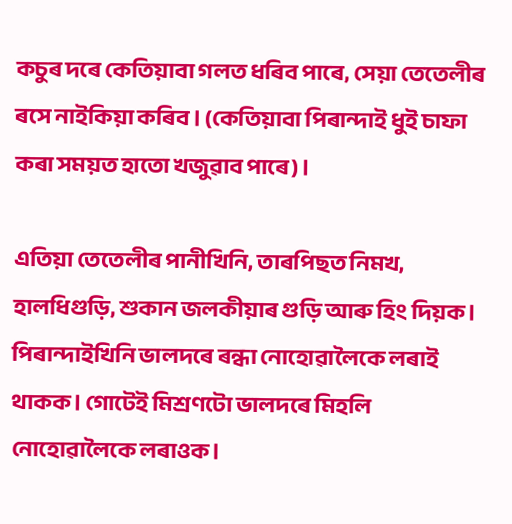কচুৰ দৰে কেতিয়াবা গলত ধৰিব পাৰে, সেয়া তেতেলীৰ ৰসে নাইকিয়া কৰিব। (কেতিয়াবা পিৰান্দাই ধুই চাফা কৰা সময়ত হাতো খজুৱাব পাৰে)।

এতিয়া তেতেলীৰ পানীখিনি, তাৰপিছত নিমখ, হালধিগুড়ি, শুকান জলকীয়াৰ গুড়ি আৰু হিং দিয়ক। পিৰান্দাইখিনি ভালদৰে ৰন্ধা নোহোৱালৈকে লৰাই থাকক। গোটেই মিশ্ৰণটো ভালদৰে মিহলি নোহোৱালৈকে লৰাওক।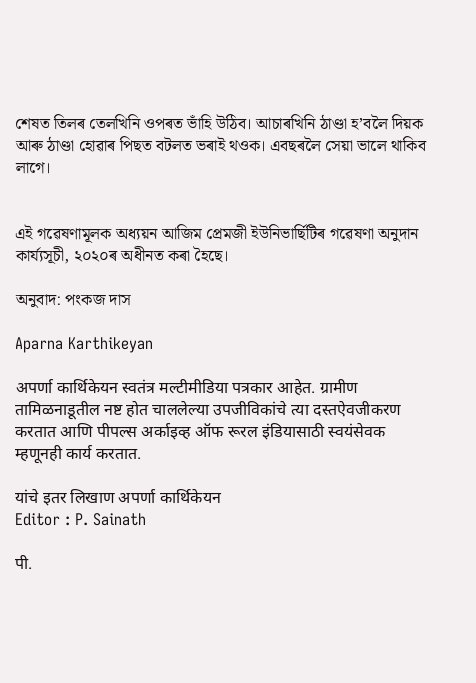শেষত তিলৰ তেলখিনি ওপৰত ভাঁহি উঠিব। আচাৰখিনি ঠাণ্ডা হ’বলৈ দিয়ক আৰু ঠাণ্ডা হোৱাৰ পিছত বটলত ভৰাই থওক। এবছৰলৈ সেয়া ভালে থাকিব লাগে।


এই গৱেষণামূলক অধ্যয়ন আজিম প্ৰেমজী ইউনিভাৰ্ছিটিৰ গৱেষণা অনুদান কাৰ্য্যসূচী, ২০২০ৰ অধীনত কৰা হৈছে।

অনুবাদ: পংকজ দাস

Aparna Karthikeyan

अपर्णा कार्थिकेयन स्वतंत्र मल्टीमीडिया पत्रकार आहेत. ग्रामीण तामिळनाडूतील नष्ट होत चाललेल्या उपजीविकांचे त्या दस्तऐवजीकरण करतात आणि पीपल्स अर्काइव्ह ऑफ रूरल इंडियासाठी स्वयंसेवक म्हणूनही कार्य करतात.

यांचे इतर लिखाण अपर्णा कार्थिकेयन
Editor : P. Sainath

पी.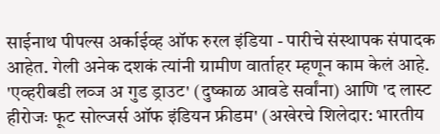साईनाथ पीपल्स अर्काईव्ह ऑफ रुरल इंडिया - पारीचे संस्थापक संपादक आहेत. गेली अनेक दशकं त्यांनी ग्रामीण वार्ताहर म्हणून काम केलं आहे. 'एव्हरीबडी लव्ज अ गुड ड्राउट' (दुष्काळ आवडे सर्वांना) आणि 'द लास्ट हीरोजः फूट सोल्जर्स ऑफ इंडियन फ्रीडम' (अखेरचे शिलेदार: भारतीय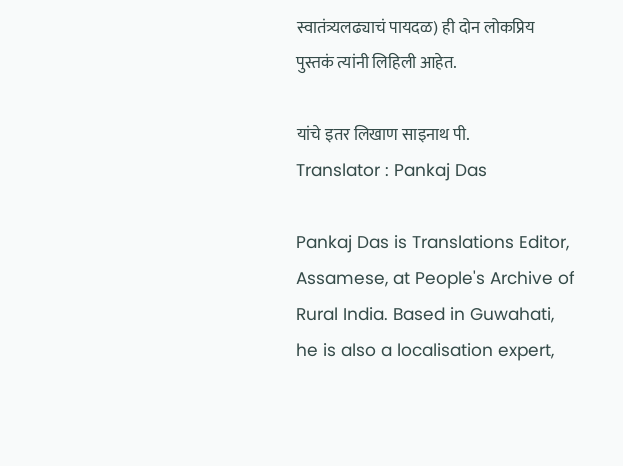स्वातंत्र्यलढ्याचं पायदळ) ही दोन लोकप्रिय पुस्तकं त्यांनी लिहिली आहेत.

यांचे इतर लिखाण साइनाथ पी.
Translator : Pankaj Das

Pankaj Das is Translations Editor, Assamese, at People's Archive of Rural India. Based in Guwahati, he is also a localisation expert,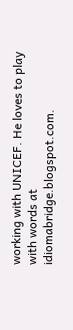working with UNICEF. He loves to play with words at idiomabridge.blogspot.com.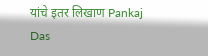यांचे इतर लिखाण Pankaj Das